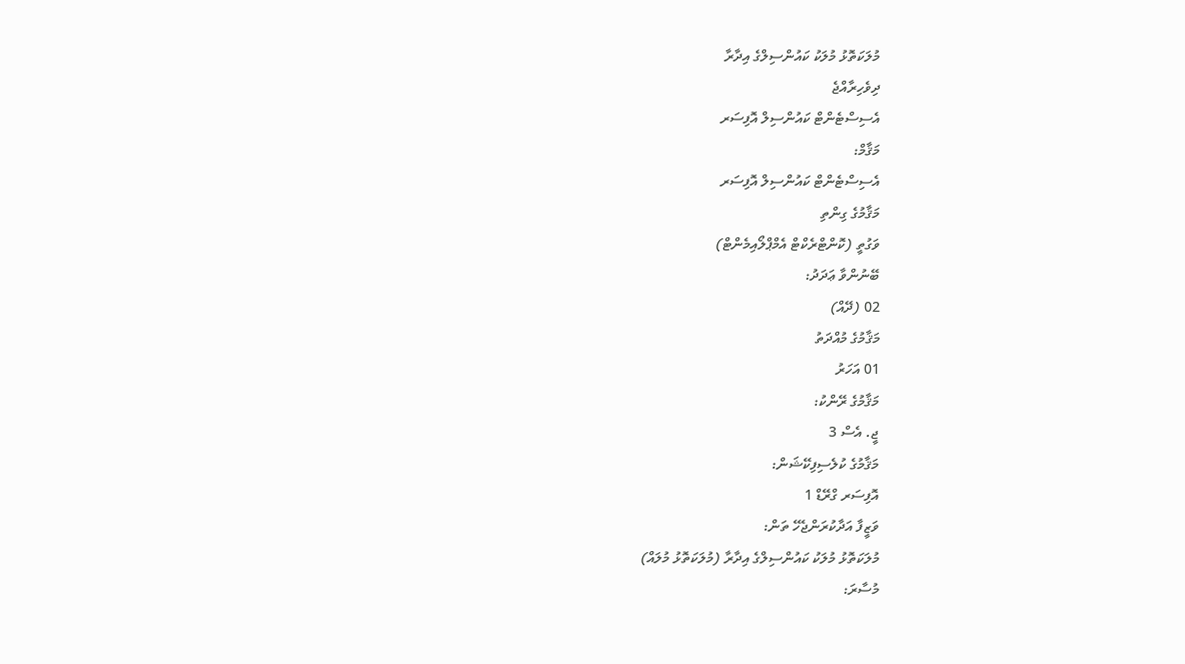މުލަކަތޮޅު މުލަކު ކައުންސިލްގެ އިދާރާ
ދިވެހިރާއްޖެ
އެސިސްޓެންޓް ކައުންސިލް އޮފިސަރ
މަޤާމް:
އެސިސްޓެންޓް ކައުންސިލް އޮފިސަރ
މަޤާމުގެ ގިންތި
ވަގުތީ (ކޮންޓްރެކްޓް އެމްޕްލޯއިމެންޓް)
ބޭނުންވާ ޢަދަދު:
02 (ދޭއް)
މަޤާމުގެ މުއްދަތު
01 އަހަރު
މަޤާމުގެ ރޭންކު:
ޖީ. އެސް 3
މަޤާމުގެ ކުލެސިފިކޭޝަން:
އޮފިސަރ ގްރޭޑް 1
ވަޒީފާ އަދާކުރަންޖެހޭ ތަން:
މުލަކަތޮޅު މުލަކު ކައުންސިލްގެ އިދާރާ (މުލަކަތޮޅު މުލައް)
މުސާރަ: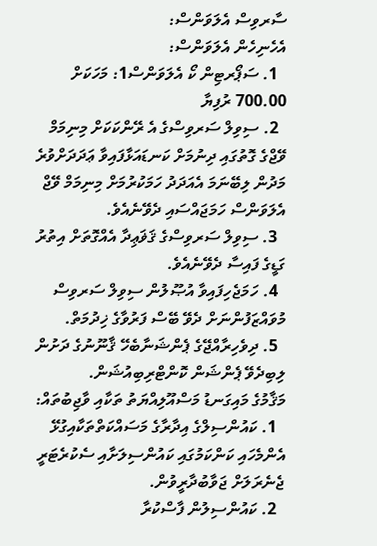ސާރވިސް އެލަވަންސް:
އެހެނިހެން އެލަވަންސް:
  1. ސަޕޯރޓިން ކޯ އެލަވަންސް1: މަހަކަށް 700.00 ރުފިޔާ
  2. ސިވިލް ސަރވިސްގެ އެ ރޭންކަކަށް މިނިމަމް ވޭޖްގެ ގޮތުގައި ދިނުމަށް ކަނޑައަޅާފައިވާ ޢަދަދަށްވުރެ މަދުން ލިބޭނަމަ އެއަދަދު ހަމަކުރުމަށް މިނިމަމް ވޭޖް އެލަވަންސް ހަމަޖައްސައި ދެވޭނެއެވެ.
  3. ސިވިލް ސަރވިސްގެ ޤަޥަޢިދާ އެއްގޮތަށް އިތުރު ގަޑީގެ ފައިސާ ދެވޭނެއެވެ.
  4. ހަމަޖެހިފައިވާ އުޞޫލުން ސިވިލް ސަރވިސް މުވައްޒަފުންނަށް ދެވޭ ބޭސް ފަރުވާގެ ޚިދުމަތް.
  5. ދިވެހިރާއްޖޭގެ ޕެންޝަނާބެހޭ ޤާނޫނުގެ ދަށުން ލިބިދެވޭ ޕެންޝަން ކޮންޓްރިބިއުޝަން.
މަޤާމުގެ މައިގަނޑު މަސްއޫލިއްޔަތު ތަކާއި ވާޖިބުތައް:
  1. ކައުންސިލްގެ އިދާރާގެ މަސައްކަތްތަކާއިގުޅޭ އެންމެހައި ކަންކަމުގައި ކައުންސިލަށާއި ސެކުރެޓަރީ ޖެނެރަލަށް ޖަވާބުދާރީވުން.
  2. ކައުންސިލުން ފާސްކުރާ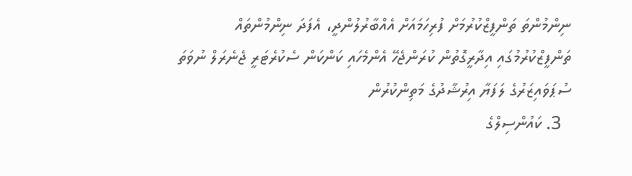ނިންމުންތަ ތަންފީޒްކުރުމަށް ފުރިހަމައަށް އެއްބާރުލުންދީ، އެފަދަ ނިންމުންތައް ތަންފީޒްކުރުމުގައި އިދާރީގޮތުން ކުރަންޖެހޭ އެންމެހައި ކަންކަން ސެކުރެޓަރީ ޖެނެރަލް ނުވަތަ ސުޕަވައިޒަރުގެ ލަފަޔާ އިރުޝާދުގެ މަތިންކުރުން
  3. ކައުންސިލްގެ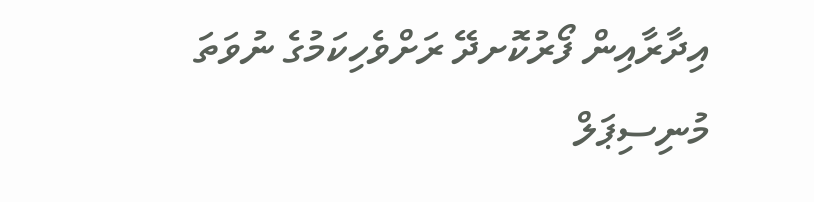އިދާރާއިން ފޯރުކޮށދޭ ރަށްވެހިކަމުގެ ނުވަތަ މުނިސިޕަލް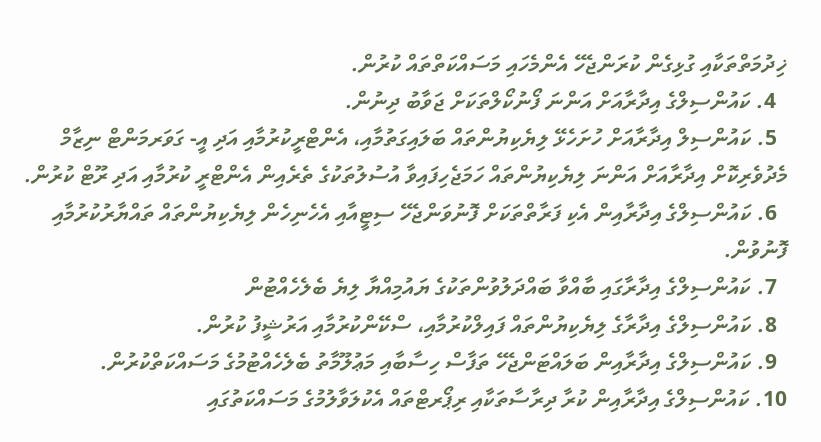ޚިދުމަތްތަކާއި ގުޅިގެން ކުރަންޖެހޭ އެންމެހައި މަސައްކަތްތައް ކުރުން.
  4. ކައުންސިލްގެ އިދާރާއަށް އަންނަ ފޯނުކޯލްތަކަށް ޖަވާބު ދިނުން.
  5. ކައުންސިލް އިދާރާއަށް ހުށަހެޅޭ ލިޔެކިޔުންތައް ބަލައިގަތުމާއި، އެންޓްރީކުރުމާއި އަދި އީ- ގަވަރމަންޓް ނިޒާމް މެދުވެރިކޮށް އިދާރާއަށް އަންނަ ލިޔެކިޔުންތައް ހަމަޖެހިފައިވާ އުސުލުތަކުގެ ތެރެއިން އެންޓްރީ ކުރުމާއި އަދި ރޫޓް ކުރުން.
  6. ކައުންސިލްގެ އިދާރާއިން އެކި ފަރާތްތަކަށް ފޮނުވަންޖެހޭ ސިޓީއާއި އެހެނިހެން ލިޔެކިޔުންތައް ތައްޔާރުކުރުމާއި ފޮނުވުން.
  7. ކައުންސިލްގެ އިދާރާގައި ބާއްވާ ބައްދަލުވުންތަކުގެ ޔައުމިއްޔާ ލިޔެ ބެލެހެއްޓުން
  8. ކައުންސިލްގެ އިދާރާގެ ލިޔެކިޔުންތައް ފައިލްކުރުމާއި، ސްކޭންކުރުމާއި އަރުޝީފު ކުރުން.
  9. ކައުންސިލްގެ އިދާރާއިން ބަލައްޓަންޖެހޭ ތަފާސް ހިސާބާއި މަޢުލޫމާތު ބެލެހެއްޓުމުގެ މަސައްކަތްކުރުން.
10. ކައުންސިލްގެ އިދާރާއިން ކުރާ ދިރާސާތަކާއި ރިޕޯރޓްތައް އެކުލަވާލުމުގެ މަސައްކަތުގައި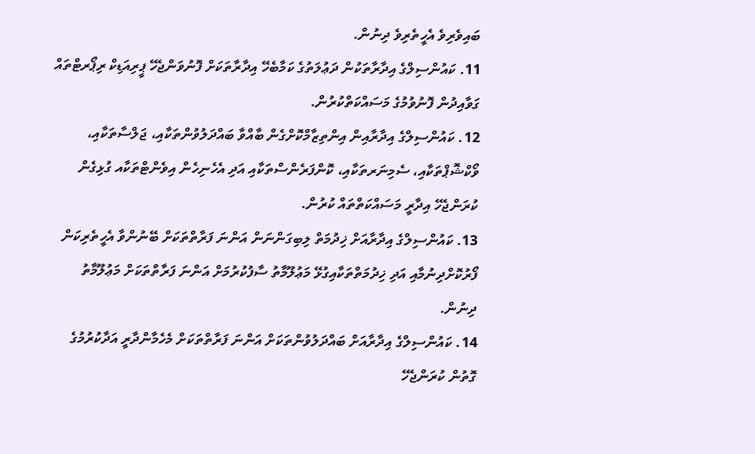ބައިވެރިވެ އެހީތެރިވެ ދިނުން.
11. ކައުންސިލްގެ އިދާރާތަކުން ދަޢުލަތުގެ ކަމާބެހޭ އިދާރާތަކަށް ފޮނުވަންޖެހޭ ޕީރިއަޑިކް ރިޕޯރޓްތައް ގަވާއިދުން ފޮނުވުމުގެ މަސައްކަތްކުރުން.
12. ކައުންސިލްގެ އިދާރާއިން އިންތިޒާމްކޮށްގެން ބާއްވާ ބައްދަލުވުންތަކާއި، ޖަލްސާތަކާއި، ވޯކްޝޮޕްތަކާއި، ސެމިނަރތަކާއި، ކޮންފަރެންސްތަކާއި އަދި އެހެނިހެން އިވެންޓްތަކާއ ގުޅިގެން ކުރަންޖެހޭ އިދާރީ މަސައްކަތްތައް ކުރުން.
13. ކައުންސިލްގެ އިދާރާއަށް ޚިދުމަތް ލިބިގަންނަން އަންނަ ފަރާތްތަކަށް ބޭނުންވާ އެހީތެރިކަން ފޯރުކޮށްދިނުމާއި އަދި ޚިދުމަތްތަކާއިގުޅޭ މަޢުލޫމާތު ސާފުކުރުމަށް އަންނަ ފަރާތްތަކަށް މަޢުލޫމާތު ދިނުން.
14. ކައުންސިލްގެ އިދާރާއަށް ބައްދަލުވުންތަކަށް އަންނަ ފަރާތްތަކަށް މެހެމާންދާރީ އަދާކުރުމުގެ ގޮތުން ކުރަންޖެހޭ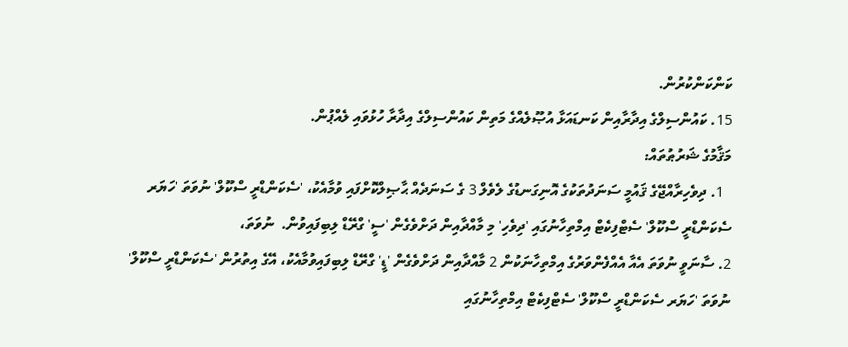ކަންކަންކުރުން.
15. ކައުންސިލްގެ އިދާރާއިން ކަނޑައަޅާ އުޞޫލެއްގެ މަތިން ކައުންސިލްގެ އިދާރާ ހުޅުވައި ލެއްޕުން.
މަޤާމުގެ ޝަރުޠުތައް:
  1. ދިވެހިރާއްޖޭގެ ޤައުމީ ސަނަދުތަކުގެ އޮނިގަނޑުގެ ލެވެލް 3 ގެ ސަނަދެއް ޙާޞިލްކޮށްފައި ވުމާއެކު، 'ސެކަންޑްރީ ސްކޫލް' ނުވަތަ 'ހަޔަރ ސެކަންޑްރީ ސްކޫލް' ސެޓްފިކެޓް އިމްތިހާނުގައި 'ދިވެހި' މި މާއްދާއިން ދަށްވެގެން 'ސީ' ގްރޭޑް ލިބިފައިވުން.  ނުވަތަ،
2. ސާނަވީ ނުވަތަ އެއާ އެއްފެންވަރުގެ އިމްތިހާނަކުން 2 މާއްދާއިން ދަށްވެގެން 'ޑީ' ގްރޭޑް ލިބިފައިވުމާއެކު، އޭގެ އިތުރުން 'ސެކަންޑްރީ ސްކޫލް' ނުވަތަ 'ހަޔަރ ސެކަންޑްރީ ސްކޫލް' ސެޓްފިކެޓް އިމްތިހާނުގައި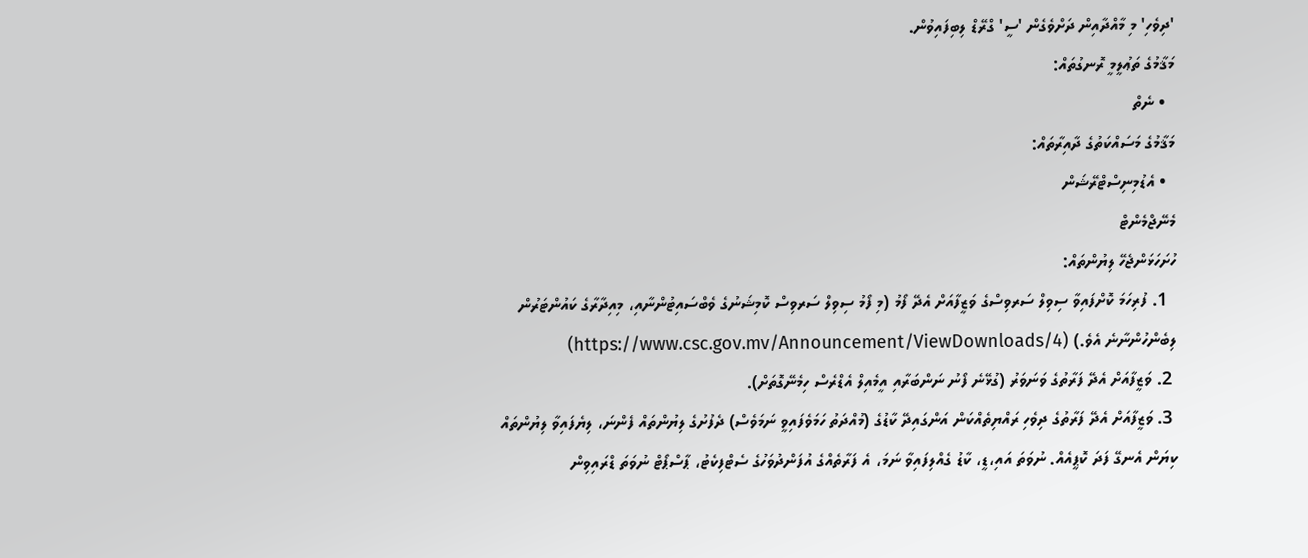'ދިވެހި' މި މާއްދާއިން ދަށްވެގެން 'ސީ' ގްރޭޑް ލިބިފައިވުން.
މަޤާމުގެ ތަޢުލީމީ ރޮނގުތައް:
  • ނެތް
މަޤާމުގެ މަސައްކަތުގެ ދާއިރާތައް:
  • އެޑުމިނިސްޓްރޭޝަން
މެނޭޖްމެންޓް
ހުށަހަޅަންޖެހޭ ލިޔުންތައް:
  1. ފުރިހަމަ ކޮށްފައިވާ ސިވިލް ސަރވިސްގެ ވަޒީފާއަށް އެދޭ ފޯމު (މި ފޯމު ސިވިލް ސަރވިސް ކޮމިޝަނުގެ ވެބްސައިޓުންނާއި، މިއިދާރާގެ ކައުންޓަރުން ލިބެންހުންނާނެ އެވެ.) (https://www.csc.gov.mv/Announcement/ViewDownloads/4)
 2. ވަޒީފާއަށް އެދޭ ފަރާތުގެ ވަނަވަރު (ގުޅޭނެ ފޯނު ނަންބަރާއި އީމެއިލް އެޑްރެސް ހިމެނޭގޮތަށް).
 3. ވަޒީފާއަށް އެދޭ ފަރާތުގެ ދިވެހި ރައްޔިތެއްކަން އަންގައިދޭ ކާޑުގެ (މުއްދަތު ހަމަވެފައިވީ ނަމަވެސް) ދެފުށުގެ ލިޔުންތައް ފެންނަ، ލިޔެފައިވާ ލިޔުންތައް ކިޔަން އެނގޭ ފަދަ ކޮޕީއެއް. ނުވަތަ އައި،ޑީ، ކާޑު ގެއްލިފައިވާ ނަމަ، އެ ފަރާތެއްގެ އުފަންދުވަހުގެ ސެޓްފިކެޓު، ޕާސްޕޯޓް ނުވަތަ ޑްރައިވިން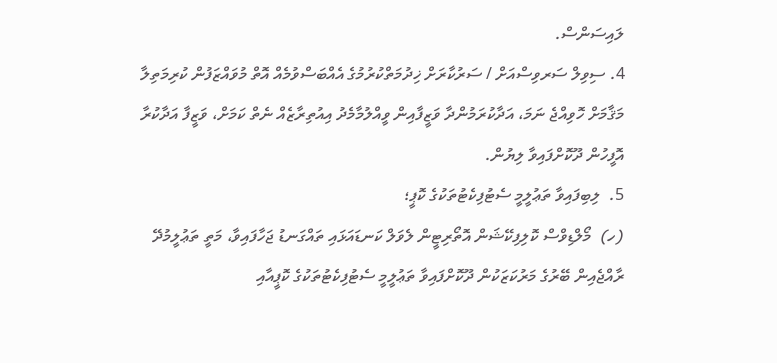ލައިސަންސް.
4. ސިވިލް ސަރވިސްއަށް / ސަރުކާރަށް ޚިދުމަތްކުރުމުގެ އެއްބަސްވުމެއް އޮތް މުވައްޒަފުން ކުރިމަތިލާ މަޤާމަށް ހޮވިއްޖެ ނަމަ، އަދާކުރަމުންދާ ވަޒީފާއިން ވީއްލުމާމެދު އިއުތިރާޒެއް ނެތް ކަމަށް، ވަޒީފާ އަދާކުރާ އޮފީހުން ދޫކޮށްފައިވާ ލިޔުން.
5.  ލިބިފައިވާ ތަޢުލީމީ ސެޓުފިކެޓުތަކުގެ ކޮޕީ؛
(ހ)  މޯލްޑިވްސް ކޮލިފިކޭޝަން އޮތޯރިޓީން ލެވަލް ކަނޑައަޅައި ތައްގަނޑު ޖަހާފައިވާ، މަތީ ތަޢުލީމުދޭ ރާއްޖެއިން ބޭރުގެ މަރުކަޒަކުން ދޫކޮށްފައިވާ ތަޢުލީމީ ސެޓުފިކެޓުތަކުގެ ކޮޕީއާއި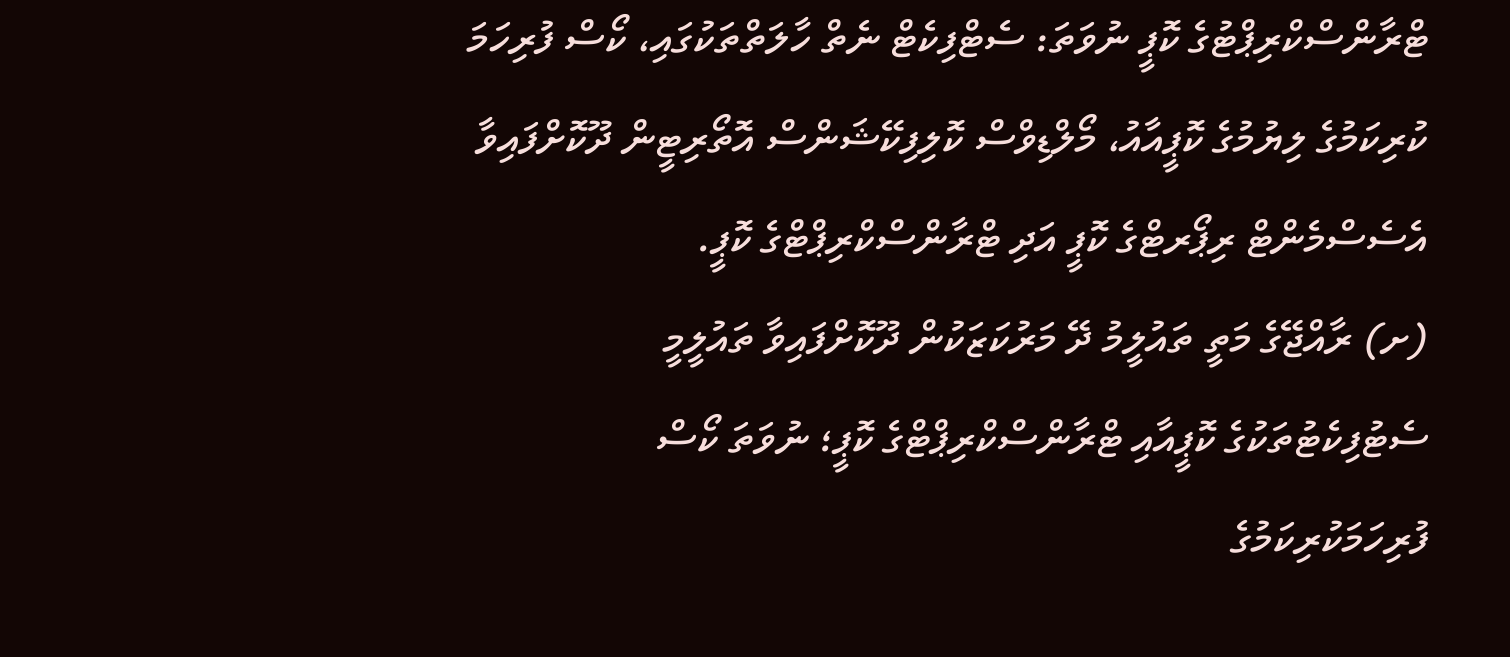ޓްރާންސްކްރިޕްޓުގެ ކޮޕީ ނުވަތަ: ސެޓްފިކެޓް ނެތް ހާލަތްތަކުގައި، ކޯސް ފުރިހަމަ ކުރިކަމުގެ ލިޔުމުގެ ކޮޕީއާއު، މޯލްޑިވްސް ކޮލިފިކޭޝަންސް އޮތޯރިޓީން ދޫކޮށްފައިވާ އެސެސްމެންޓް ރިޕޯރޓްގެ ކޮޕީ އަދި ޓްރާންސްކްރިޕްޓްގެ ކޮޕީ.
(ށ) ރާއްޖޭގެ މަތީ ތައުލީމު ދޭ މަރުކަޒަކުން ދޫކޮށްފައިވާ ތައުލީމީ ސެޓުފިކެޓުތަކުގެ ކޮޕީއާއި ޓްރާންސްކްރިޕްޓްގެ ކޮޕީ؛ ނުވަތަ ކޯސް ފުރިހަމަކުރިކަމުގެ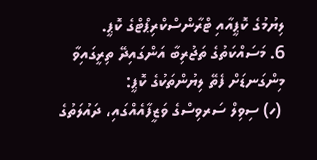ލިޔުމުގެ ކޮޕީއާއި ޓްރާންސްކްރިޕްޓްގެ ކޮޕީ.
6. މަސައްކަތުގެ ތަޖުރިބާ އަންގައިދޭ ތިރީގައިވާ މިންގަނޑަށް ފެތޭ ލިޔުންތަކުގެ ކޮޕީ:
 (ހ) ސިވިލް ސަރވިސްގެ ވަޒީފާއެއްގައި، ދައުލަތުގެ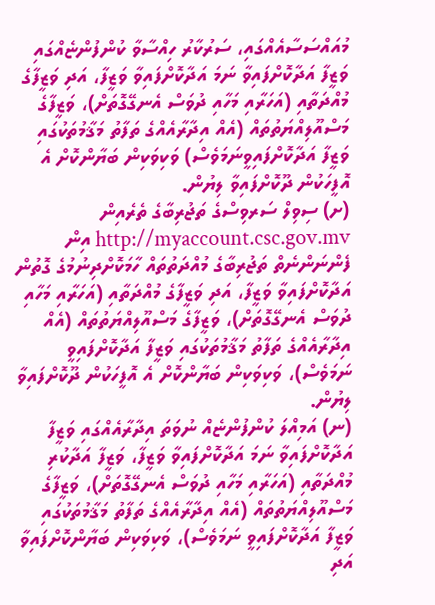މުއައްސަސާއެއްގައި، ސަރުކާރު ހިއްސާވާ ކުންފުންޏެއްގައި ވަޒީފާ އަދާކޮށްފައިވާ ނަމަ އަދާކޮށްފައިވާ ވަޒީފާ، އަދި ވަޒީފާގެ މުއްދަތާއި (އަހަރާއި މަހާއި ދުވަސް އެނގޭގޮތަށް)، ވަޒީފާގެ މަސްއޫލިއްޔަތުތައް (އެއް އިދާރާއެއްގެ ތަފާތު މަޤާމުތަކުގައި ވަޒީފާ އަދާކޮށްފައިވީނަމަވެސް) ވަކިވަކިން ބަޔާންކޮށް އެ އޮފީހަކުން ދޫކޮށްފައިވާ ލިޔުން.
(ށ) ސިވިލް ސަރވިސްގެ ތަޖުރިބާގެ ތެރެއިން http://myaccount.csc.gov.mv އިން ފެންނަންނެތް ތަޖުރިބާގެ މުއްދަތުތައް ހާމަކޮށްދިނުމުގެ ގޮތުން އަދާކޮށްފައިވާ ވަޒީފާ، އަދި ވަޒީފާގެ މުއްދަތާއި (އަހަރާއި މަހާއި ދުވަސް އެނގޭގޮތަށް)، ވަޒީފާގެ މަސްއޫލިއްޔަތުތައް (އެއް އިދާރާއެއްގެ ތަފާތު މަޤާމުތަކުގައި ވަޒީފާ އަދާކޮށްފައިވީ ނަމަވެސް)، ވަކިވަކިން ބަޔާންކޮށް އެ އޮފީހަކުން ދޫކޮށްފައިވާ ލިޔުން.
(ނ) އަމިއްލަ ކުންފުންޏެއް ނުވަތަ އިދާރާއެއްގައި ވަޒީފާ އަދާކޮށްފައިވާ ނަމަ އަދާކޮށްފައިވާ ވަޒީފާ، ވަޒީފާ އަދާކުރި މުއްދަތާއި (އަހަރާއި މަހާއި ދުވަސް އެނގޭގޮތަށް)، ވަޒީފާގެ މަސްއޫލިއްޔަތުތައް (އެއް އިދާރާއެއްގެ ތަފާތު މަޤާމުތަކުގައި ވަޒީފާ އަދާކޮށްފައިވީ ނަމަވެސް)، ވަކިވަކިން ބަޔާންކޮށްފައިވާ އަދި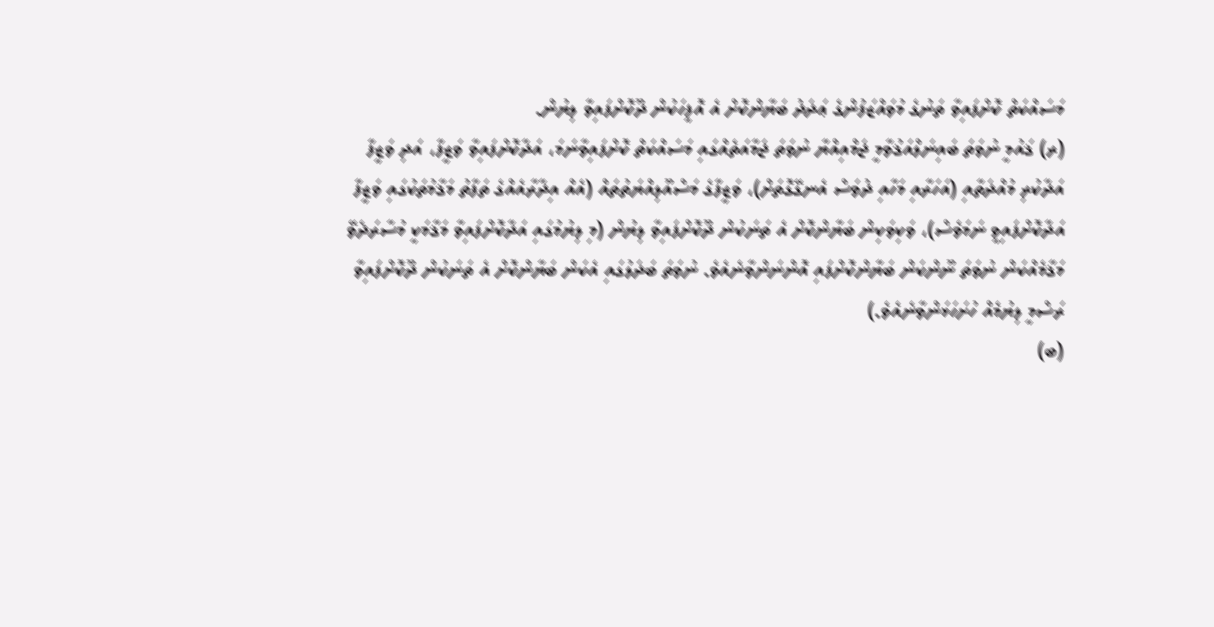މަސައްކަތް ކޮށްފައިވާ ތަނުގެ މުވައްޒަފުންގެ ޢަދަދު ބަޔާންކޮށް އެ އޮފީހަކުން ދޫކޮށްފައިވާ ލިޔުން.
(ރ) ޤައުމީ ނުވަތަ ބައިނަލްއަޤުވާމީ ޖަމްއިއްޔާ ނުވަތަ ޖަމާއަތެއްގައި މަސައްކަތް ކޮށްފައިވާނަމަ، އަދާކޮށްފައިވާ ވަޒީފާ، އަދި ވަޒީފާ އަދާކުރި މުއްދަތާއި (އަހަރާއި މަހާއި ދުވަސް އެނގޭގޮތަށް)، ވަޒީފާގެ މަސްއޫލިއްޔަތުތައް (އެއް އިދާރާއެއްގެ ތަފާތު މަޤާމުތަކުގައި ވަޒީފާ އަދާކޮށްފައިވީ ނަމަވެސް)، ވަކިވަކިން ބަޔާންކޮށް އެ ތަނަކުން ދޫކޮށްފައިވާ ލިޔުން (މި ލިޔުމުގައި އަދާކޮށްފައިވާ މަޤާމަކީ މުސާރަދެވޭ މަޤާމެއްކަން ނުވަތަ ނޫންކަން ބަޔާންކޮށްފައި އޮންނަންވާނެއެވެ. ނުވަތަ ބަދަލުގައި އެކަން ބަޔާންކޮށް އެ ތަނަކުން ދޫކޮށްފައިވާ ރަސްމީ ލިޔުމެއް ހުށަހަޅަންވާނެއެވެ.)
(ބ)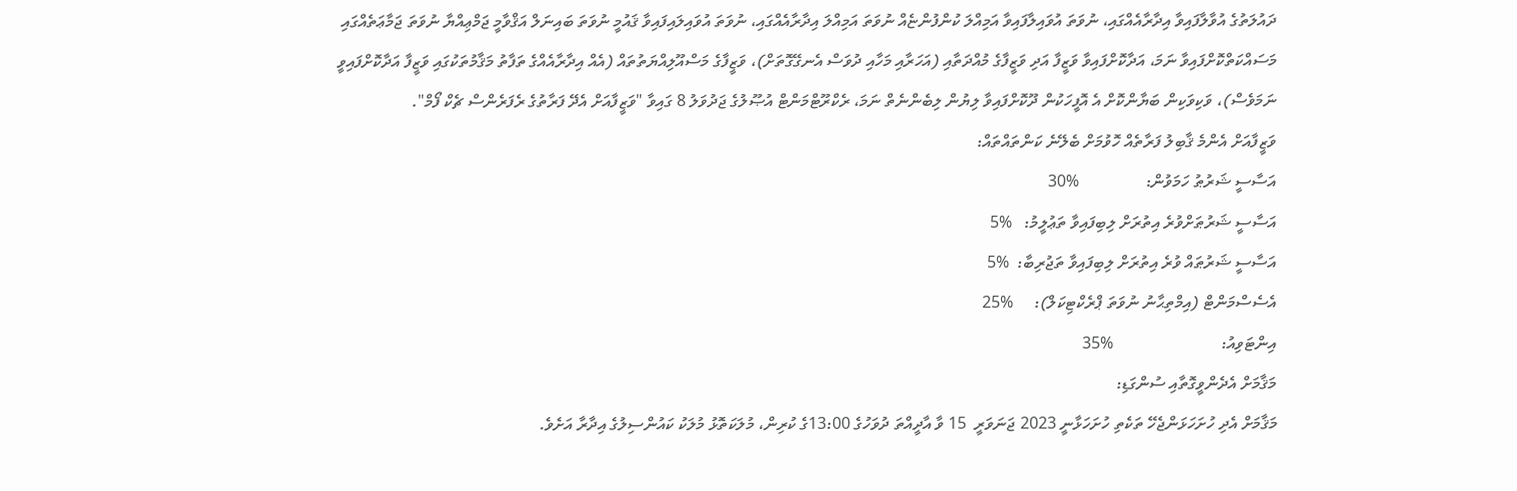ދައުލަތުގެ އުވާލާފައިވާ އިދާރާއެއްގައި، ނުވަތަ އުވައިލާފައިވާ އަމިއްލަ ކުންފުންޏެއް ނުވަތަ އަމިއްލަ އިދާރާއެއްގައި، ނުވަތަ އުވައިލައިފައިވާ ޤައުމީ ނުވަތަ ބައިނަލް އަޤްވާމީ ޖަމްޢިއްޔާ ނުވަތަ ޖަމާޢަތެއްގައި މަސައްކަތްކޮށްފައިވާ ނަމަ، އަދާކޮށްފައިވާ ވަޒީފާ އަދި ވަޒީފާގެ މުއްދަތާއި (އަހަރާއި މަހާއި ދުވަސް އެނގޭގޮތަށް)، ވަޒީފާގެ މަސްއޫލިއްޔަތުތައް (އެއް އިދާރާއެއްގެ ތަފާތު މަޤާމުތަކުގައި ވަޒީފާ އަދާކޮށްފައިވީ ނަމަވެސް)، ވަކިވަކިން ބަޔާންކޮށް އެ އޮފީހަކުން ދޫކޮށްފައިވާ ލިޔުން ލިބެންނެތް ނަމަ، ރެކްރޫޓްމަންޓް އުޞޫލުގެ ޖަދުވަލު 8 ގައިވާ "ވަޒީފާއަށް އެދޭ ފަރާތުގެ ރެފަރެންސް ޗެކް ފޯމް".
ވަޒީފާއަށް އެންމެ ޤާބިލު ފަރާތެއް ހޮވުމަށް ބެލޭނެ ކަންތައްތައް:
އަސާސީ ޝަރުޠު ހަމަވުން:                %30
އަސާސީ ޝަރުޠަށްވުރެ އިތުރަށް ލިބިފައިވާ ތަޢުލީމު:   %5
އަސާސީ ޝަރުޠައް ވުރެ އިތުރަށް ލިބިފައިވާ ތަޖުރިބާ:  %5
އެސެސްމަންޓް (އިމްތިޙާނު ނުވަތަ ޕްރެކްޓިކަލް):     %25
އިންޓަވިއު:                          %35
މަޤާމަށް އެދެންވީގޮތާއި ސުންގަޑި:
މަޤާމަށް އެދި ހުށަހަޅަންޖެހޭ ތަކެތި ހުށަހަޅާނީ 2023 ޖަނަވަރީ  15 ވާ އާދީއްތަ ދުވަހުގެ 13:00ގެ ކުރިން، މުލަކަތޮޅު މުލަކު ކައުންސިލުގެ އިދާރާ އަށެވެ.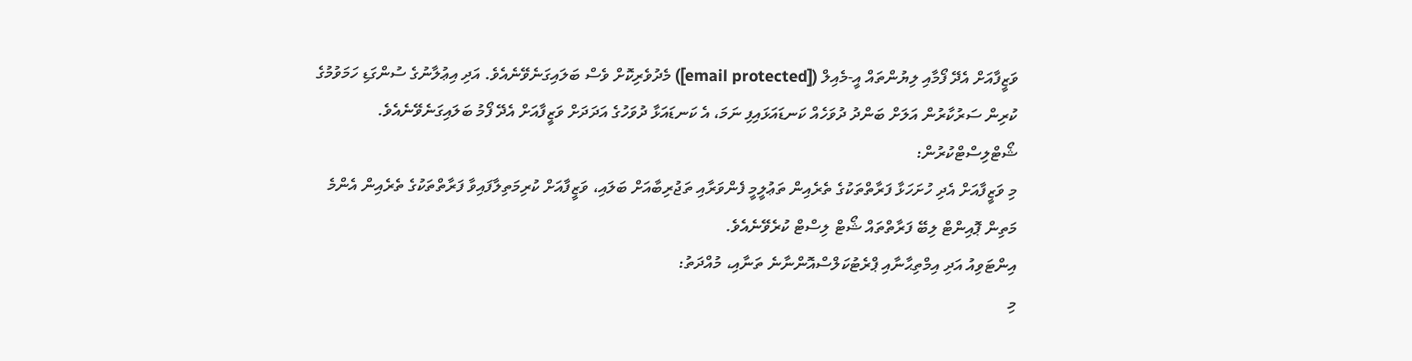ވަޒީފާއަށް އެދޭ ފޯމާއި ލިޔުންތައް އީ-މެއިލް ([email protected]) މެދުވެރިކޮށް ވެސް ބަލައިގަނެވޭނެއެވެ. އަދި އިޢުލާނުގެ ސުންގަޑި ހަމަވުމުގެ ކުރިން ސަރުކާރުން އަލަށް ބަންދު ދުވަހެއް ކަނޑައަޅައިފި ނަމަ، އެ ކަނޑައަޅާ ދުވަހުގެ އަދަދަށް ވަޒީފާއަށް އެދޭ ފޯމު ބަލައިގަނެވޭނެއެވެ.
ޝޯޓްލިސްޓްކުރުން:
މި ވަޒީފާއަށް އެދި ހުށަހަޅާ ފަރާތްތަކުގެ ތެރެއިން ތަޢުލީމީ ފެންވަރާއި ތަޖުރިބާއަށް ބަލައި، ވަޒީފާއަށް ކުރިމަތިލާފައިވާ ފަރާތްތަކުގެ ތެރެއިން އެންމެ މަތިން ޕޮއިންޓް ލިބޭ ފަރާތްތައް ޝޯޓް ލިސްޓް ކުރެވޭނެއެވެ.
އިންޓަވިއު އަދި އިމްތިޙާނާއި ޕްރެޓުކަލްސްއޮންނާނެ ތަނާއި، މުއްދަތު:
މި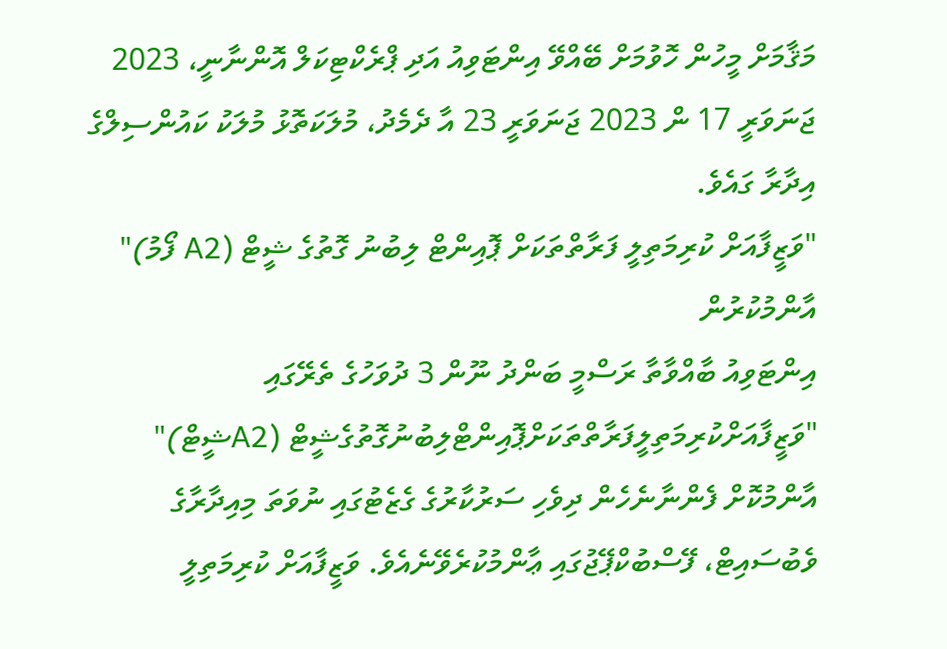މަޤާމަށް މީހުން ހޮވުމަށް ބޭއްވޭ އިންޓަވިއު އަދި ޕްރެކްޓިކަލް އޮންނާނީ، 2023 ޖަނަވަރީ 17 ން 2023 ޖަނަވަރީ 23 އާ ދެމެދު، މުލަކަތޮޅު މުލަކު ކައުންސިލްގެ އިދާރާ ގައެވެ.
"ވަޒީފާއަށް ކުރިމަތިލީ ފަރާތްތަކަށް ޕޮއިންޓް ލިބުނު ގޮތުގެ ޝީޓް (A2 ފޯމު)" އާންމުކުރުން
އިންޓަވިއު ބާއްވާތާ ރަސްމީ ބަންދު ނޫން 3 ދުވަހުގެ ތެރޭގައި "ވަޒީފާއަށްކުރިމަތިލީފަރާތްތަކަށްޕޮއިންޓްލިބުނުގޮތުގެޝީޓް (A2ޝީޓް)" އާންމުކޮށް ފެންނާނެހެން ދިވެހި ސަރުކާރުގެ ގެޒެޓުގައި ނުވަތަ މިއިދާރާގެ ވެބުސައިޓް، ފޭސްބުކްޕޭޖުގައި ޢާންމުކުރެވޭނެއެވެ. ވަޒީފާއަށް ކުރިމަތިލީ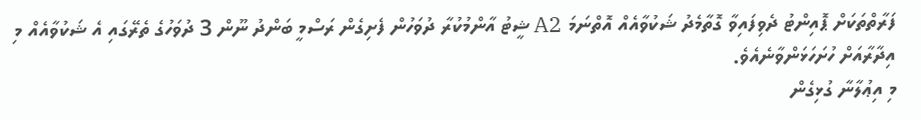ފަރާތްތަކަށް ޕޮއިންޓު ދެވިފައިވާ ގޮތާމެދު ޝަކުވާއެއް އޮތްނަމަ A2 ޝީޓު އާންމުކުރާ ދުވަހުން ފެށިގެން ރަސްމީ ބަންދު ނޫން 3 ދުވަހުގެ ތެރޭގައި އެ ޝަކުވާއެއް މި އިދާރާއަށް ހުށަހަޅަންވާނެއެވެ.
މި އިޢުލާނާ ގުޅިގެން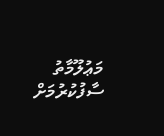މަޢުލޫމާތު ސާފުކުރުމަށް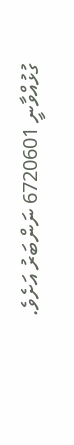ގުޅުއްވާނީ 6720601 ނަންބަރު އަށެވެ.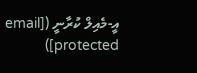އީ-މެއިލް ކުރާނީ ([email protected])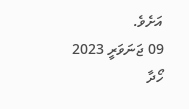އަށެވެ.
09 ޖަނަވަރީ 2023
ހޯދާ